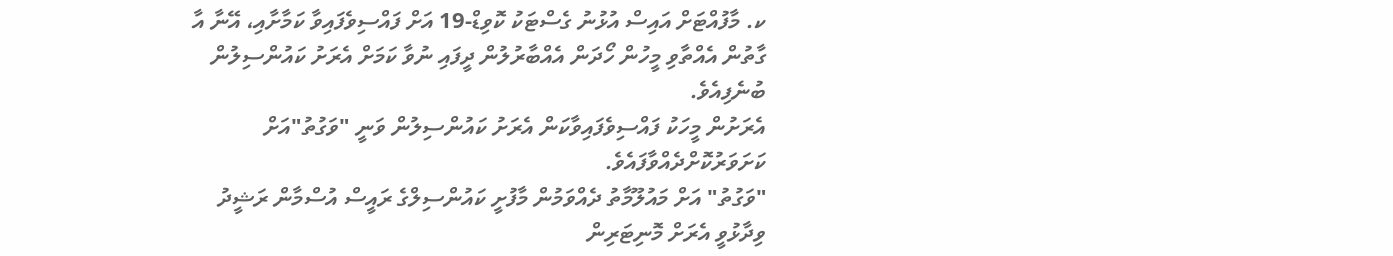ކ. މާފުއްޓަށް އައިސް އުޅުނު ގެސްޓަކު ކޮވިޑް-19 އަށް ފައްސިވެފައިވާ ކަމާށާއި، އޭނާ އާ ގާތުން އެއްތާވި މީހުން ހޯދަން އެއްބާރުލުން ދީފައި ނުވާ ކަމަށް އެރަށު ކައުންސިލުން ބުނެފިއެވެ.
އެރަށުން މީހަކު ފައްސިވެފައިވާކަން އެރަށު ކައުންސިލުން ވަނީ "ވަގުތު"އަށް ކަށަވަރުކޮށްދެއްވާފައެވެ.
"ވަގުތު" އަށް މައުލޫމާތު ދެއްވަމުން މާފުށީ ކައުންސިލްގެ ރައީސް އުސްމާން ރަޝީދު ވިދާޅުވީ އެރަށް މޮނިޓަރިން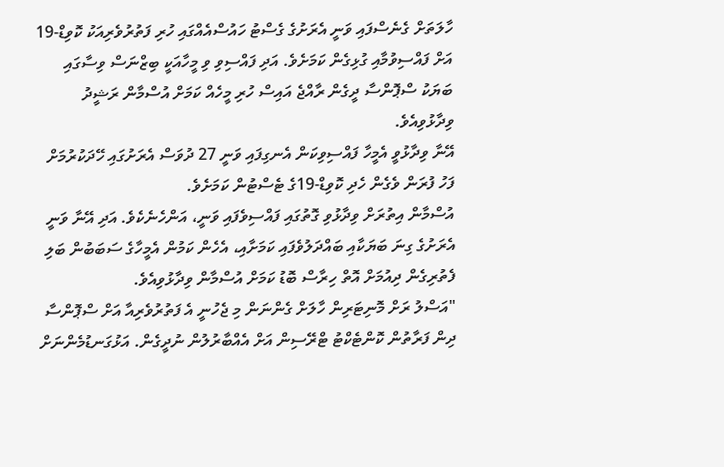ހާލަތަށް ގެނެސްފައި ވަނީ އެރަށުގެ ގެސްޓު ހައުސްއެއްގައި ހުރި ފަތުރުވެރިއަކު ކޮވިޑް-19 އަށް ފައްސިވުމާއި ގުޅިގެން ކަމަށެވެ. އަދި ފައްސިވި ވި މީހާއަކީ ބިޒްނަސް ވިސާގައި ބަޔަކު ސްޕޮންސާ ދީގެން ރާއްޖެ އައިސް ހުރި މީހެއް ކަމަށް އުސްމާން ރަޝީދު ވިދާޅުވިއެވެ.
އޭނާ ވިދާޅުވީ އެމީހާ ފައްސިވިކަން އެނގިފައި ވަނީ 27 ދުވަސް އެރަށުގައި ހޭދަކުރުމަށް ފަހު ފުރަން ވެގެން ހެދި ކޮވިޑް-19ގެ ޓެސްޓުން ކަމަށެވެ.
އުސްމާން އިތުރަށް ވިދާޅުވި ގޮތުގައި ފައްސިވެފައި ވަނީ، އަންހެނެކެވެ. އަދި އޭނާ ވަނީ އެރަށުގެ ގިނަ ބަޔަކާއި ބައްދަލުވެފައި ކަމަށާއި، އެހެން ކަމުން އެމީހާގެ ސަބަބުން ބަލި ފެތުރިގެން ދިއުމަށް އޮތް ހިރާސް ބޮޑު ކަމަށް އުސްމާން ވިދާޅުވިއެވެ.
"އަސްލު ރަށް މޮނިޓަރިން ހާލަށް ގެންނަން މި ޖެހުނީ އެ ފަތުރުވެރިއާ އަށް ސްޕޮންސާ ދިން ފަރާތުން ކޮންޓެކްޓު ޓްރޭސިން އަށް އެއްބާރުލުން ނުދީގެން. އަޅުގަނޑުމެންނަށް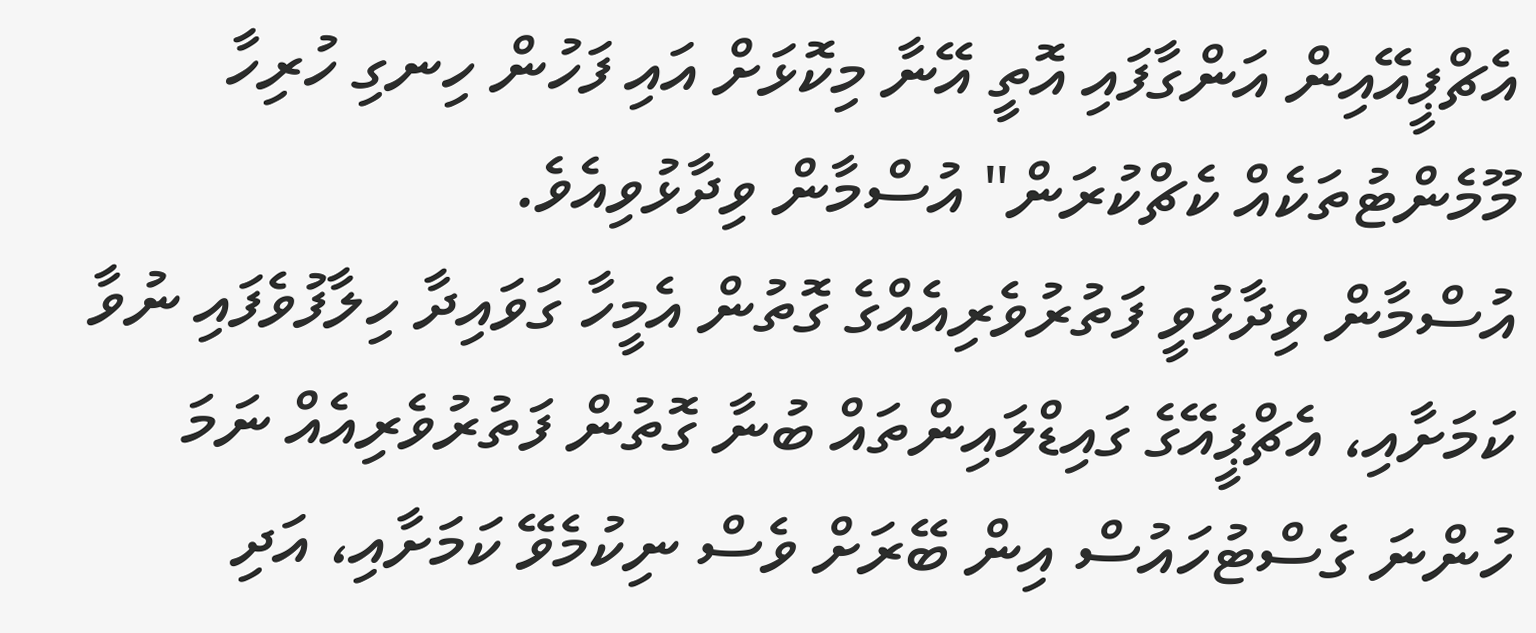އެޗްޕީއޭއިން އަންގާފައި އޮތީ އޭނާ މިކޮޅަށް އައި ފަހުން ހިނގި ހުރިހާ މޫމެންޓުތަކެއް ކެޗްކުރަން" އުސްމާން ވިދާޅުވިއެވެ.
އުސްމާން ވިދާޅުވީ ފަތުރުވެރިއެއްގެ ގޮތުން އެމީހާ ގަވައިދާ ހިލާފުވެފައި ނުވާ ކަމަށާއި، އެޗްޕީއޭގެ ގައިޑްލައިންތައް ބުނާ ގޮތުން ފަތުރުވެރިއެއް ނަމަ ހުންނަ ގެސްޓުހައުސް އިން ބޭރަށް ވެސް ނިކުމެވޭ ކަމަށާއި، އަދި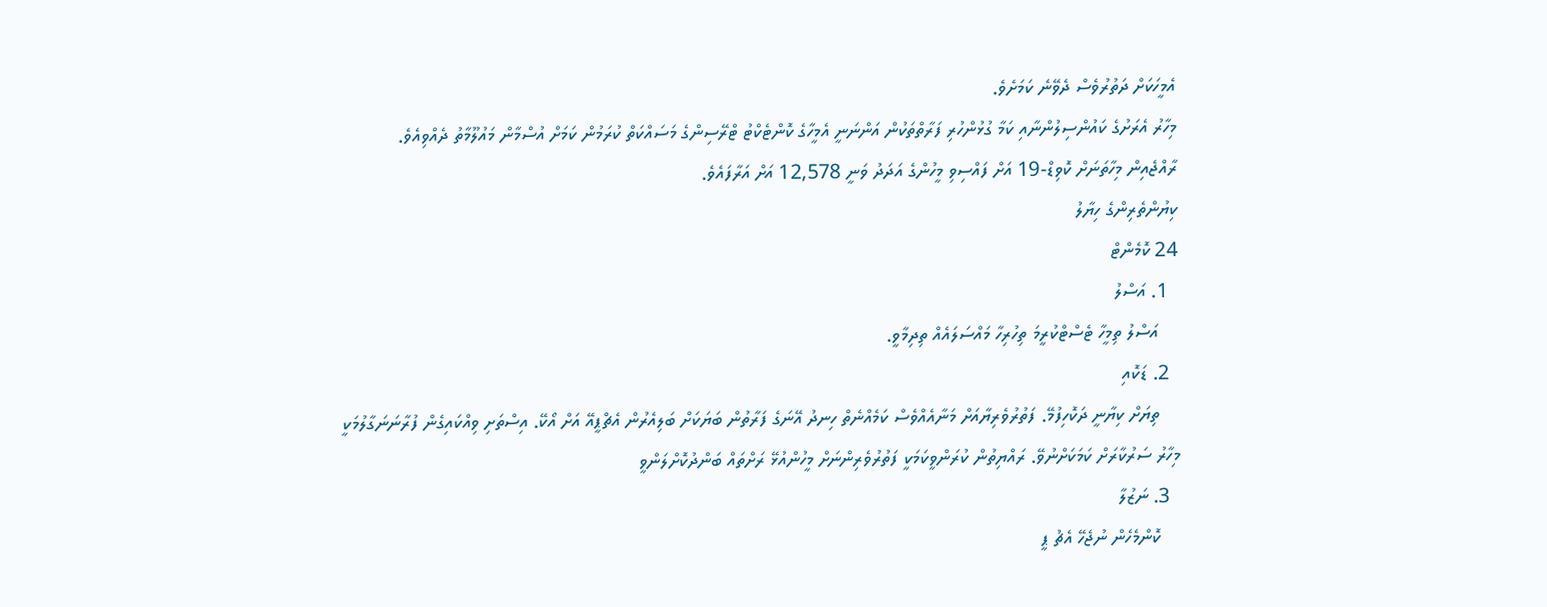އެމީހަކަށް ދަތުރުވެސް ދެވޭނެ ކަމަށެވެ.
މިހާރު އެރަށުގެ ކައުންސިލުންނާއި ކަމާ ގުޅުންހުރި ފަރާތްތަކުން އަންނަނީ އެމީހާގެ ކޮންޓެކްޓު ޓްރޭސިންގެ މަސައްކަތް ކުރަމުން ކަމަށް އުސްމާން މައުލޫމާތު ދެއްވިއެވެ.
ރާއްޖެއިން މިހާތަނަށް ކޮވިޑް-19 އަށް ފައްސިވި މީހުންގެ އަދަދު ވަނީ 12,578 އަށް އަރާފައެވެ.
ކިޔުންތެރިންގެ ހިޔާލު
24 ކޮމެންޓް
  1. އަސްލު
    އަސްލު ތިމީހާ ޓެސްޓްކުރީމަ ތިހުރިހާ މައްސަލައެއް ތިދިމާވީ.
  2. ޑަކޮއި
    ތިޔަށް ކިޔާނީ ދަކޮހިފުމޭ. ފަތުރުވެރިޔާއަށް މަނާއެއްވެސް ކަމެއްނެތް ހިނދު އޭނަގެ ފަރާތުން ބަޔަކަށް ބަލިއެރުން އެޗްޕީއޭ އަށް އޯކޭ. އިސްތަށި ވިއްކައިގެން ފުރާނަނަގާލުމަކީ މިހާރު ސަރުކާރަށް ކަމަކަށްނުވޭ. ރައްޔިތުން ކުރަންވީކަމަކީ ފަތުރުވެރިންނަށް މީހުންއުޅޭ ރަށްތައް ބަންދުކޮށްލަންވީ
  3. ނަޒުލާ
    ކޮންމެހެން ނުޖެހޭ އެޗު ޕީ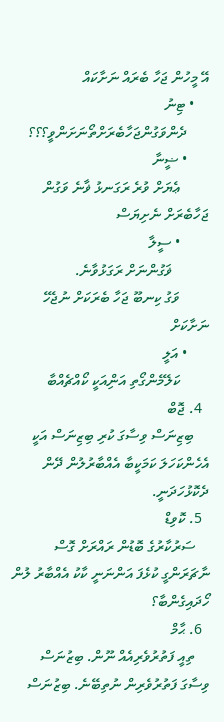އޭ މީހުން ޖަހާ ބެރައް ނަށާކައް
    • ޓިނު
      ދެންވަގުންޖަހާބެރަށްތޯނަށަންވީ؟؟؟
      • ޟީނާ
        ޢެޔަށް ވުރެ ރަގަނޅު ޥާނެ ވަގުން ޖަހާބެރަށް ނެށިޔަސް
        • ސީލާ
          ޥަގުންނަށް ރަގަޅުވާނެ.
        ވަގު ކިނބޫ ޖަހާ ބެރަކަށް ނުޖެހޭ ނަށާކަށް
      • އަލީ
        ކަލޭމެންގޯތި އަންިއަކީ ކޯއްޗެއްބާ
  4. ޖޮބް
    ބިޒިނަސް ވިސާގަ ކުރި ބިޒިނަސް އަކީ އެހެންކަހަލަ ކަމަކީބާ އެއްބާރުލުން ދޭން ދެކޮޅުހަދަނީ.
  5. ކޮވިޑް
    ސަރުކާރުގެ ބޮޑުން ރައްރަށް ގޮސް ނާޗަރަންގީ ކުޅެފަ އަންނަނީ ކާކު އެއްބާރު ލުން ހޯދައިގެންބާ؟
  6. ޙާމް
    ތިއީ ފަތުރުވެރިއެއް ނޫން. ބިޒުނަސް ވިސާގަ ފަތުރުވެރިން ނުތިބޭނެ. ބިޒުނަސް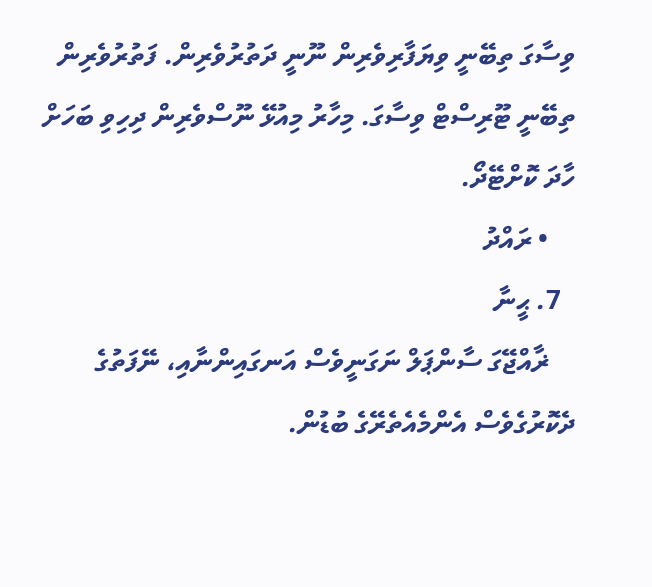ވިސާގަ ތިބޭނީ ވިޔަފާރިވެރިން ނޫނީ ދަތުރުވެރިން. ފަތުރުވެރިން ތިބޭނީ ޓޫރިސްޓް ވިސާގަ. މިހާރު މިއުޅޭ ނޫސްވެރިން ދިހިވި ބަހަށް ހާދަ ކޮށްޓޭދޯ.
    • ރައްދު
  7. ޙީނާ
    ޜާއްޖޭގަ ސާންޕަލް ނަގަނީވެސް އަނގައިންނާއި، ނޭފަތުގެ ދެކޮރުގެވެސް އެންމެއެތެރޭގެ ބުޑުން.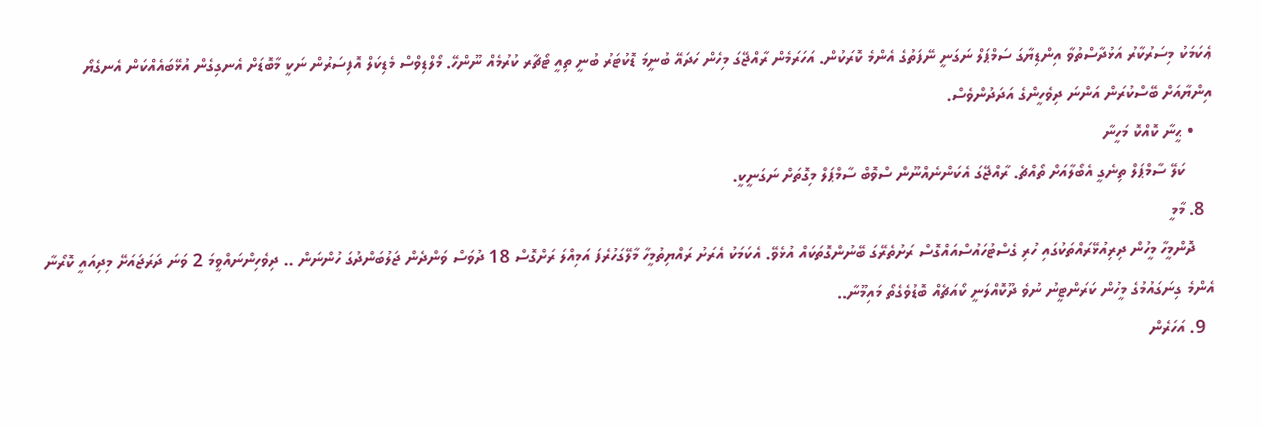ޢެކަމަކު މިސަރުކާރު އަޅުދާސްތުވާ އިންޑިޔާގަ ސަމްޕަލް ނަގަނީ ނޭފަތުގެ އެންމެ ކޮރަކުން. އަހަރަމެން ރާއްޖޭގަ މިހެން ހަދައޭ ބުނީމަ ޑޮކުޓަރު ބުނީ ތިއީ ޓޯޗާރ ކުރުމެއް ނޫންހޭ. މޯލްޑިވްސް މެޑިކަލް އޮފިސަރުން ނަކީ މާބޮޑަށް އެނގިގެން އުޅޭބައެއްކަން އެނގެޔޯ އިންޔާއަށް ބޭސްކުރަން އަންނަ ދިވެހީންގެ އަދަދުންވެސް.
    • ޙީނާ ކޮއްކޮ މަހީނާ
      ކަލޭ ސާމްޕަލް ތިނެގީ އެބޯލާއަށް ތޯއްޗެ. ރާއްޖޭގަ އެކަންނެއްނޫން ސްވޮބް ސާމްޕަލް މިގޮތަށް ނަގަނީކީ.
  8. މާމީ
    ދޮންމީހާ މީހުން ދިރިއުޅޭރައްތަކުގައި ހުރި ގެސްޓުހައުސްއައްގޮސް ރަށުތެރޭގަ ބޭނުންގޮތަކައް އުޅެވޭ. އެކަމަކު އެރަށު ރައްޔިތުމީހާ މާލޭގަހުރެފަ އަމިއްލަ ރަށްގޮސް 18 ދުވަސް ވަންދެން ޖަލުބަންދުގަ ހުންނަން .. ދިވެހިންނައްވީމަ 2 ވަނަ ދަރަޖައަށޭ މިދިއައީ ކޮރޯނާ އެންމެ ގިނަގައުމުގެ މީހުން ކަރަންޓީނު ނުވެ ދޫކޮއްލަނީ ކޯއަޗެއް ބޮޑުވެގެތޯ މައިމޫނާ..
  9. އަހަރެން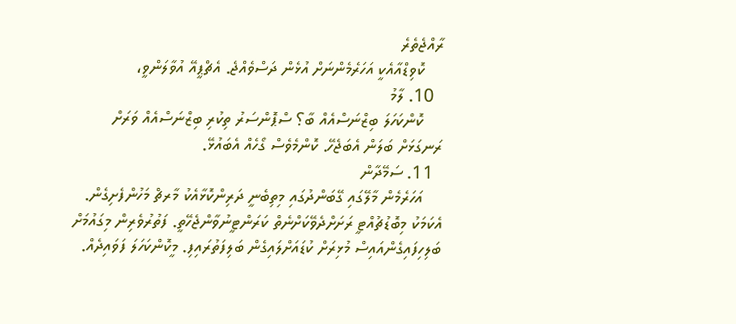ރާއްޖެތެރެ
    ކޮވިޑްއާއެކީ އަހަރެމެންނަށް އުޅެން ދަސްވެއްޖެ. އެޗްޕީއޭ އުވާލަންވީ،
  10. ލާމު
    ކޮންކަހަލަ ބިޒްނަސްއެއް ބާ؟ ސްޕޮންސަރު ތިކުރި ބިޒްނަސްއެއް ވަރަށް ރަނގަޅަށް ބަލަން އެބަޖެހޭ. ކޮންމެވެސް ގޯހެއް އެބައުޅޭ.
  11. ސަމޭދާން
    އަހަރެމެން މާލޭގައި ގޭބަންދުގައި މިތިބެނީ ދަރިންކޮޅާއެކު މާރޗް މަހުންފެށިގެން. އެކަމަކު މިބޮޑުޗުއްޓީ ރަށަށްދެވޭކަށްނެތް ކަރަންޓީނުވާންޖެހޭތީ. ފަތުރުވެރިން މިގައުމަށް ބަލިހިފައިގެންއައިސް މުޅިރަށް ކުޑައަށްލައިގެން ބަލިފަތުރައިފި. މީކޮންކަހަލަ ފަވައިދެއް.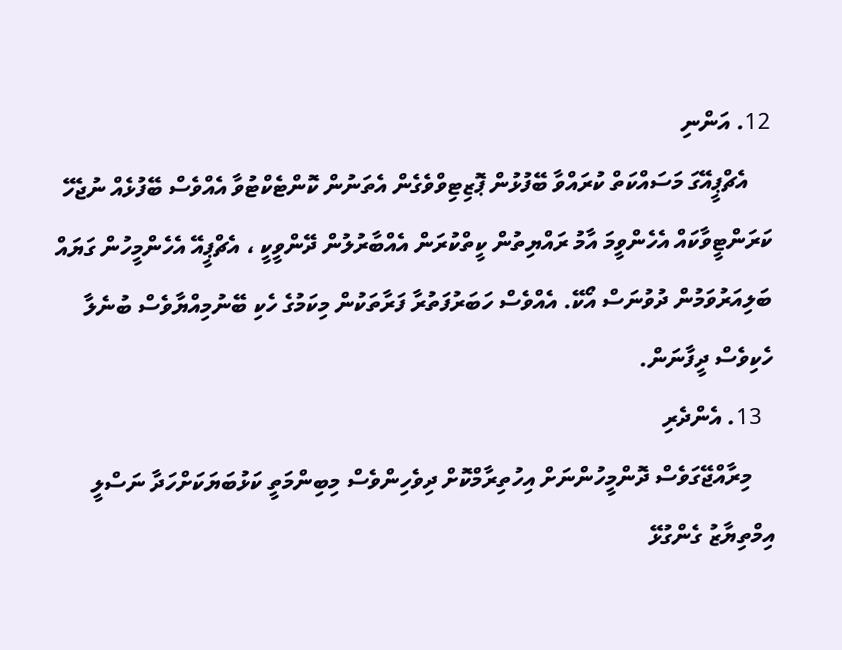12. އަންނި
    އެޗްޕީއޭގަ މަސައްކަތް ކުރައްވާ ބޭފުޅުން ޕޮޒިޓިވްވެގެން އެތަނުން ކޮންޓެކްޓުވާ އެއްވެސް ބޭފުޅެއް ނުޖެހޭ ކަރަންޓީވާކައް އެހެންވީމަ އާމު ރައްޔިތުން ކީތްކުރަން އެއްބާރުލުން ދޭންވީކީ ، އެޗްޕީއޭ އެހެންމީހުން ގަޔައް ބަލިއަރުވަމުން ދުވުނަސް އޯކޭ. އެއްވެސް ހަބަރުފަތުރާ ފަރާތަކުން މިކަމުގެ ހެކި ބޭނުމިއްޔާވެސް ބުނެލާ ހެކިވެސް ދީފާނަން.
  13. އެންދެރި
    މިރާއްޖޭގަވެސް ދޮންމީހުންނަށް އިހުތިރާމްކޮށް ދިވެހިންވެސް މިބިންމަތީ ކަޅުބަޔަކަށްހަދާ ނަސްލީ އިމްތިޔާޒު ގެންގުޅޭ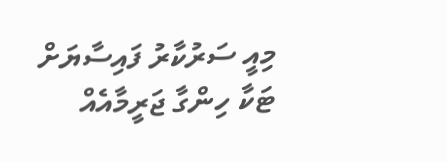މިއީ ސަރުކާރު ފައިސާޔަށް ޓަކާ ހިންގާ ޖަރީމާއެއް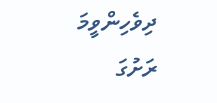ދިވެހިންވީމަ ރަށުގަ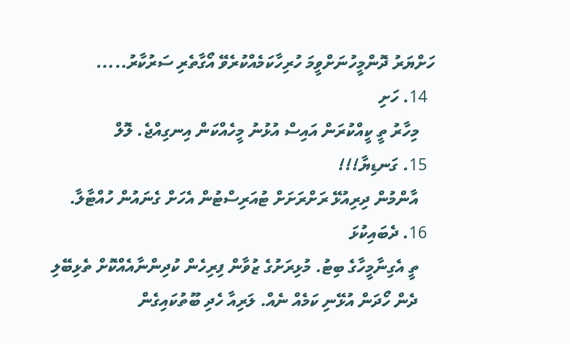ހަށްޔަރު ދޮންމީހުނަށްވީމަ ހުރިހާކަމެއްކުރެވޭ އޯގާތެރި ސަރުކާރު.....
  14. ހަށި
    މިހާރު ތީ ކީއްކުރަން އައިސް އުޅުނު މީހެއްކަން އިނގިއްޖެ. ލޮލް
  15. ގަނޑިޔާ!!!
    އާންމުން ދިރިއުޅޭ ރަށްރަށަށް ޓުއަރިސްޓުން އެހަށް ގެނައުން ހުއްޓާލާ.
  16. ދެބައިކުޅަ
    ތީ އެގިނާމީހާގެ ބިޓު. މުޅިރަށުގެ ޒުވާން ފިރިހެން ކުދިންނާއެއްކޮށް ތެޅިބޭލި
    ދެން ހޯދަން އުޅޭނި ކަމެއް ނެއް. ލަރިއާ ހެދި ބޫތުކައިގެން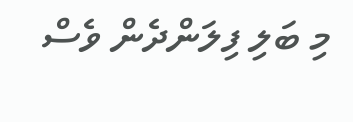މި ބަލި ފިލަންދެން ވެސް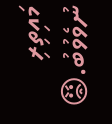މައިތިރި ނުވެވުބު.😡